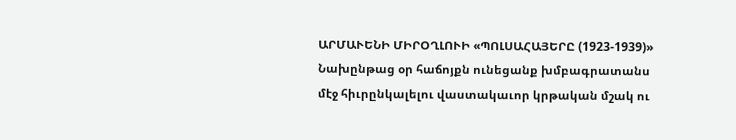ԱՐՄԱՒԵՆԻ ՄԻՐՕՂԼՈՒԻ «ՊՈԼՍԱՀԱՅԵՐԸ (1923-1939)»
Նախընթաց օր հաճոյքն ունեցանք խմբագրատանս մէջ հիւրընկալելու վաստակաւոր կրթական մշակ ու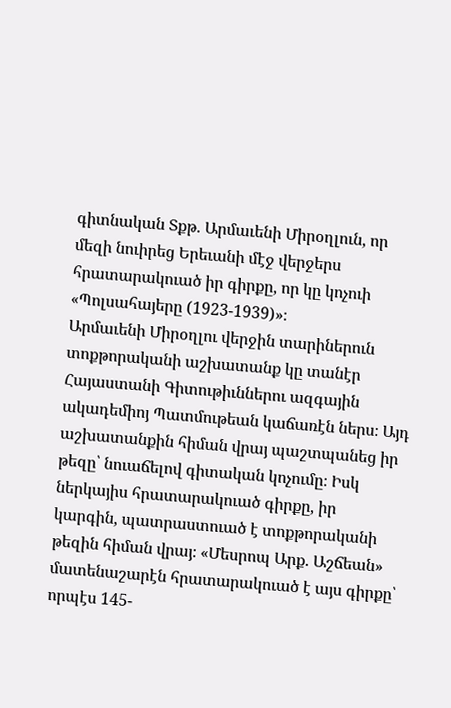գիտնական Տքթ. Արմաւենի Միրօղլուն, որ մեզի նուիրեց Երեւանի մէջ վերջերս հրատարակուած իր գիրքը, որ կը կոչուի «Պոլսահայերը (1923-1939)»։
Արմաւենի Միրօղլու վերջին տարիներուն տոքթորականի աշխատանք կը տանէր Հայաստանի Գիտութիւններու ազգային ակադեմիոյ Պատմութեան կաճառէն ներս։ Այդ աշխատանքին հիման վրայ պաշտպանեց իր թեզը՝ նուաճելով գիտական կոչումը։ Իսկ ներկայիս հրատարակուած գիրքը, իր կարգին, պատրաստուած է տոքթորականի թեզին հիման վրայ։ «Մեսրոպ Արք. Աշճեան» մատենաշարէն հրատարակուած է այս գիրքը՝ որպէս 145-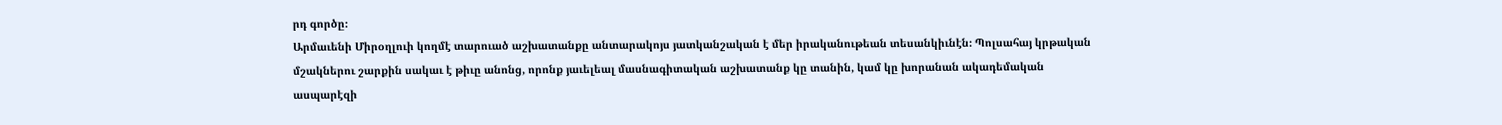րդ գործը։
Արմաւենի Միրօղլուի կողմէ տարուած աշխատանքը անտարակոյս յատկանշական է մեր իրականութեան տեսանկիւնէն։ Պոլսահայ կրթական մշակներու շարքին սակաւ է թիւը անոնց, որոնք յաւելեալ մասնագիտական աշխատանք կը տանին, կամ կը խորանան ակադեմական ասպարէզի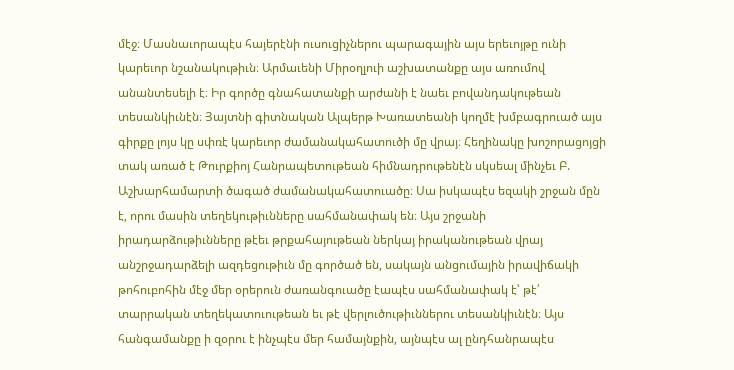մէջ։ Մասնաւորապէս հայերէնի ուսուցիչներու պարագային այս երեւոյթը ունի կարեւոր նշանակութիւն։ Արմաւենի Միրօղլուի աշխատանքը այս առումով անանտեսելի է։ Իր գործը գնահատանքի արժանի է նաեւ բովանդակութեան տեսանկիւնէն։ Յայտնի գիտնական Ալպերթ Խառատեանի կողմէ խմբագրուած այս գիրքը լոյս կը սփռէ կարեւոր ժամանակահատուծի մը վրայ։ Հեղինակը խոշորացոյցի տակ առած է Թուրքիոյ Հանրապետութեան հիմնադրութենէն սկսեալ մինչեւ Բ. Աշխարհամարտի ծագած ժամանակահատուածը։ Սա իսկապէս եզակի շրջան մըն է, որու մասին տեղեկութիւնները սահմանափակ են։ Այս շրջանի իրադարձութիւնները թէեւ թրքահայութեան ներկայ իրականութեան վրայ անշրջադարձելի ազդեցութիւն մը գործած են, սակայն անցումային իրավիճակի թոհուբոհին մէջ մեր օրերուն ժառանգուածը էապէս սահմանափակ է՝ թէ՛ տարրական տեղեկատուութեան եւ թէ վերլուծութիւններու տեսանկիւնէն։ Այս հանգամանքը ի զօրու է ինչպէս մեր համայնքին, այնպէս ալ ընդհանրապէս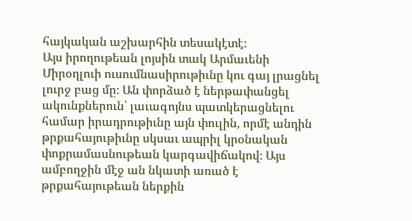հայկական աշխարհին տեսակէտէ։
Այս իրողութեան լոյսին տակ Արմաւենի Միրօղլուի ուսումնասիրութիւնը կու գայ լրացնել լուրջ բաց մը։ Ան փորձած է ներթափանցել ակունքներուն՝ լաւագոյնս պատկերացնելու համար իրադրութիւնը այն փուլին, որմէ անդին թրքահայութիւնը սկսաւ ապրիլ կրօնական փոքրամասնութեան կարգավիճակով։ Այս ամբողջին մէջ ան նկատի առած է թրքահայութեան ներքին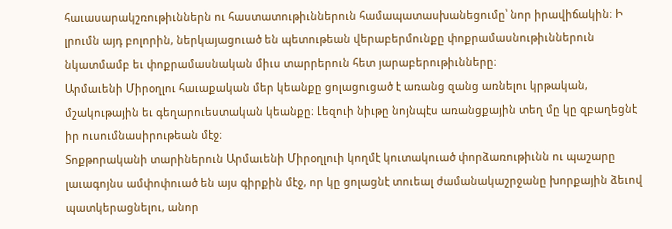հաւասարակշռութիւններն ու հաստատութիւններուն համապատասխանեցումը՝ նոր իրավիճակին։ Ի լրումն այդ բոլորին, ներկայացուած են պետութեան վերաբերմունքը փոքրամասնութիւններուն նկատմամբ եւ փոքրամասնական միւս տարրերուն հետ յարաբերութիւնները։
Արմաւենի Միրօղլու հաւաքական մեր կեանքը ցոլացուցած է առանց զանց առնելու կրթական, մշակութային եւ գեղարուեստական կեանքը։ Լեզուի նիւթը նոյնպէս առանցքային տեղ մը կը զբաղեցնէ իր ուսումնասիրութեան մէջ։
Տոքթորականի տարիներուն Արմաւենի Միրօղլուի կողմէ կուտակուած փորձառութիւնն ու պաշարը լաւագոյնս ամփոփուած են այս գիրքին մէջ, որ կը ցոլացնէ տուեալ ժամանակաշրջանը խորքային ձեւով պատկերացնելու, անոր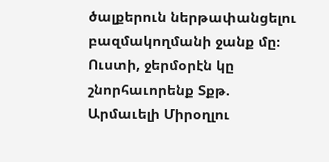ծալքերուն ներթափանցելու բազմակողմանի ջանք մը։ Ուստի, ջերմօրէն կը շնորհաւորենք Տքթ. Արմաւելի Միրօղլու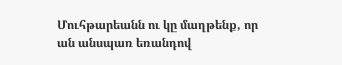Մուհթարեանն ու կը մաղթենք, որ ան անսպառ եռանդով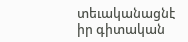տեւականացնէ իր գիտական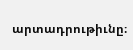արտադրութիւնը։